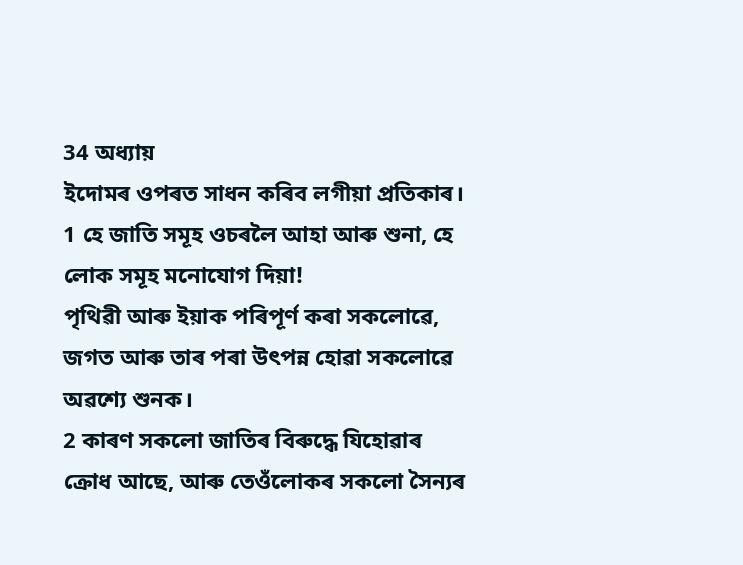34 অধ্যায়
ইদোমৰ ওপৰত সাধন কৰিব লগীয়া প্ৰতিকাৰ।
1 হে জাতি সমূহ ওচৰলৈ আহা আৰু শুনা, হে লোক সমূহ মনোযোগ দিয়া!
পৃথিৱী আৰু ইয়াক পৰিপূর্ণ কৰা সকলোৱে, জগত আৰু তাৰ পৰা উৎপন্ন হোৱা সকলোৱে অৱশ্যে শুনক।
2 কাৰণ সকলো জাতিৰ বিৰুদ্ধে যিহোৱাৰ ক্ৰোধ আছে, আৰু তেওঁলোকৰ সকলো সৈন্যৰ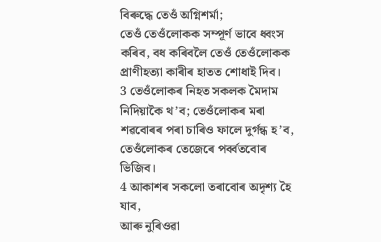বিৰুদ্ধে তেওঁ অগ্নিশর্মা;
তেওঁ তেওঁলোকক সম্পূর্ণ ভাবে ধ্বংস কৰিব, বধ কৰিবলৈ তেওঁ তেওঁলোকক প্রাণীহত্যা কাৰীৰ হাতত শোধাই দিব।
3 তেওঁলোকৰ নিহত সকলক মৈদাম নিদিয়াকৈ থ’ব; তেওঁলোকৰ মৰা শৱবোৰৰ পৰা চাৰিও ফালে দুৰ্গন্ধ হ’ব,
তেওঁলোকৰ তেজেৰে পৰ্ব্বতবোৰ ভিজিব।
4 আকাশৰ সকলো তৰাবোৰ অদৃশ্য হৈ যাব,
আৰু নুৰিওৱা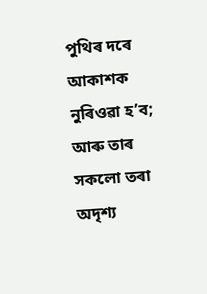পুথিৰ দৰে আকাশক নুৰিওৱা হ’ব; আৰু তাৰ সকলো তৰা অদৃশ্য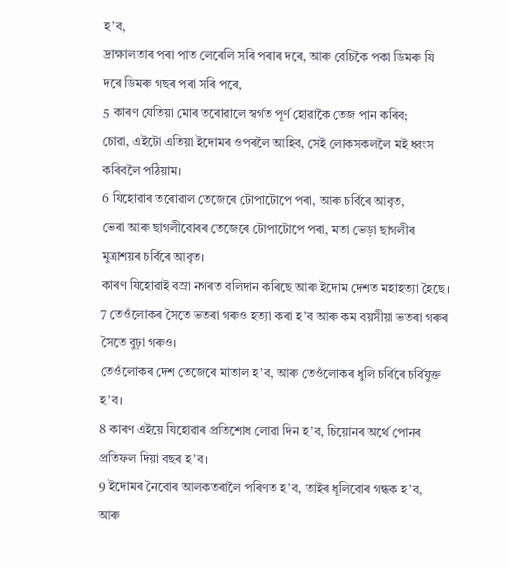হ’ব,
দ্ৰাক্ষালতাৰ পৰা পাত লেৰেলি সৰি পৰাৰ দৰে, আৰু বেচিকৈ পকা ডিমৰু যি দৰে ডিমৰু গছৰ পৰা সৰি পৰে,
5 কাৰণ যেতিয়া মোৰ তৰোৱালে স্বৰ্গত পূর্ণ হোৱাকৈ তেজ পান কৰিব;
চোৱা, এইটো এতিয়া ইদোমৰ ওপৰলৈ আহিব, সেই লোকসকললৈ মই ধ্বংস কৰিবলৈ পঠিয়াম।
6 যিহোৱাৰ তৰোৱাল তেজেৰে টোপাটোপে পৰা, আৰু চর্বিৰে আবৃত,
ভেৰা আৰু ছাগলীবোৰৰ তেজেৰে টোপাটোপে পৰা, মতা ভেড়া ছাগলীৰ মুত্রাশয়ৰ চর্বিৰে আবৃত।
কাৰণ যিহোৱাই বস্ৰা নগৰত বলিদান কৰিছে আৰু ইদোম দেশত মহাহত্যা হৈছে।
7 তেওঁলোকৰ সৈতে ভতৰা গৰুও হত্যা কৰা হ’ব আৰু কম বয়সীয়া ভতৰা গৰুৰ সৈতে বুঢ়া গৰুও।
তেওঁলোকৰ দেশ তেজেৰে মাতাল হ’ব, আৰু তেওঁলোকৰ ধুলি চর্বিৰে চর্বিযুক্ত হ’ব।
8 কাৰণ এইয়ে যিহোৱাৰ প্ৰতিশোধ লোৱা দিন হ’ব, চিয়োনৰ অৰ্থে পোনৰ প্ৰতিফল দিয়া বছৰ হ’ব।
9 ইদোমৰ নৈবোৰ আলকতৰালৈ পৰিণত হ’ব, তাইৰ ধূলিবোৰ গন্ধক হ’ব,
আৰু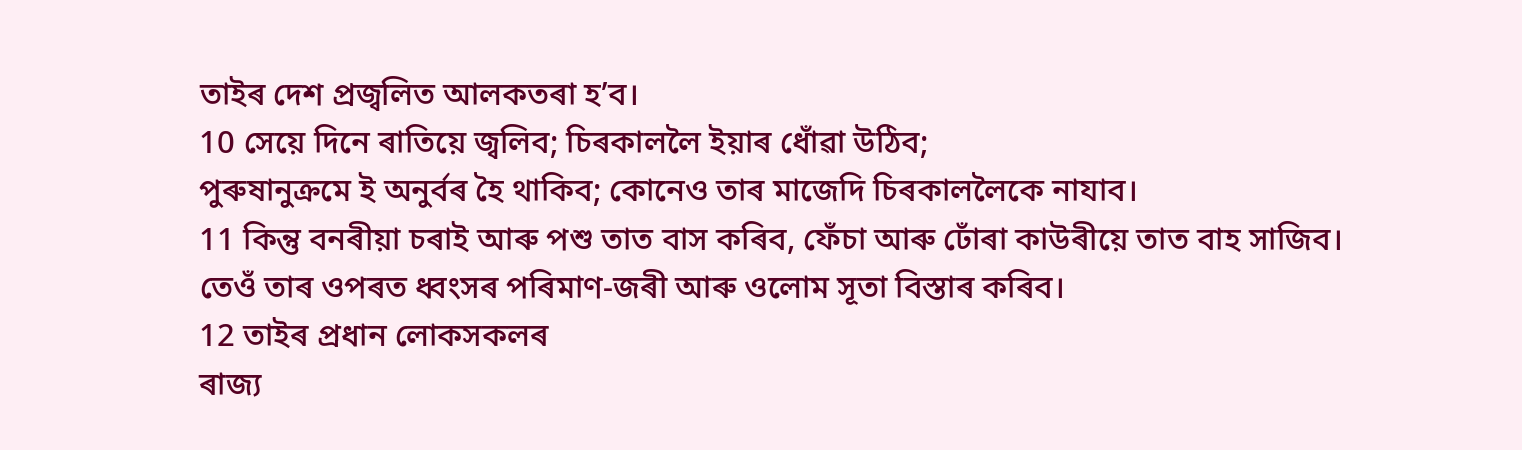তাইৰ দেশ প্ৰজ্বলিত আলকতৰা হ’ব।
10 সেয়ে দিনে ৰাতিয়ে জ্বলিব; চিৰকাললৈ ইয়াৰ ধোঁৱা উঠিব;
পুৰুষানুক্ৰমে ই অনুর্বৰ হৈ থাকিব; কোনেও তাৰ মাজেদি চিৰকাললৈকে নাযাব।
11 কিন্তু বনৰীয়া চৰাই আৰু পশু তাত বাস কৰিব, ফেঁচা আৰু ঢোঁৰা কাউৰীয়ে তাত বাহ সাজিব।
তেওঁ তাৰ ওপৰত ধ্বংসৰ পৰিমাণ-জৰী আৰু ওলোম সূতা বিস্তাৰ কৰিব।
12 তাইৰ প্ৰধান লোকসকলৰ
ৰাজ্য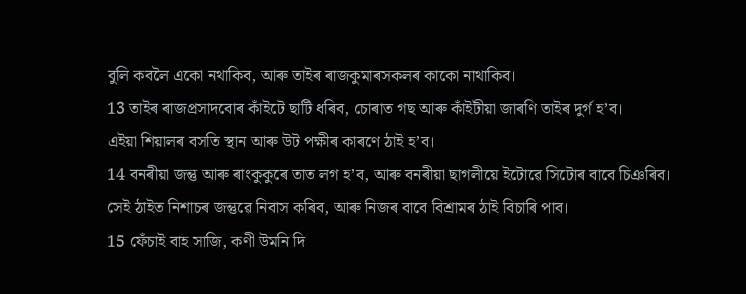বুলি কবলৈ একো নথাকিব, আৰু তাইৰ ৰাজকুমাৰসকলৰ কাকো নাথাকিব।
13 তাইৰ ৰাজপ্রসাদবোৰ কাঁইটে ছাটি ধৰিব, চোৰাত গছ আৰু কাঁইটীয়া জাৰণি তাইৰ দুর্গ হ’ব।
এইয়া শিয়ালৰ বসতি স্থান আৰু উট পক্ষীৰ কাৰণে ঠাই হ’ব।
14 বনৰীয়া জন্তু আৰু ৰাংকুকুৰে তাত লগ হ’ব, আৰু বনৰীয়া ছাগলীয়ে ইটোৱে সিটোৰ বাবে চিঞৰিব।
সেই ঠাইত নিশাচৰ জন্তুৱে নিবাস কৰিব, আৰু নিজৰ বাবে বিশ্ৰামৰ ঠাই বিচাৰি পাব।
15 ফেঁচাই বাহ সাজি, কণী উমনি দি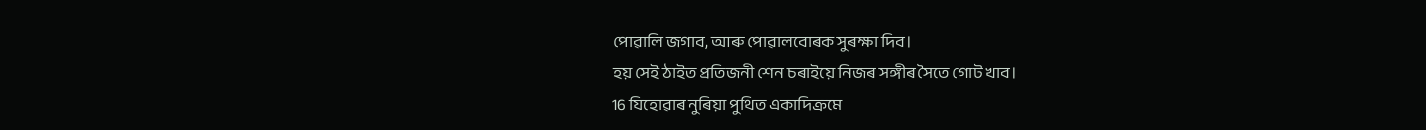পোৱালি জগাব, আৰু পোৱালবোৰক সুৰক্ষা দিব।
হয় সেই ঠাইত প্রতিজনী শেন চৰাইয়ে নিজৰ সঙ্গীৰ সৈতে গোট খাব।
16 যিহোৱাৰ নুৰিয়া পুথিত একাদিক্রমে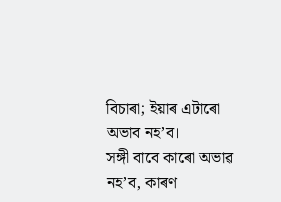বিচাৰা; ইয়াৰ এটাৰো অভাব নহ’ব।
সঙ্গী বাবে কাৰো অভাৱ নহ’ব, কাৰণ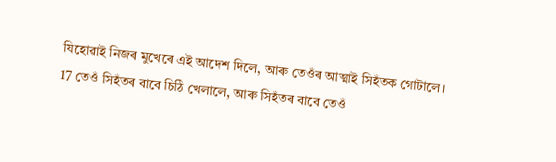যিহোৱাই নিজৰ মুখেৰে এই আদেশ দিলে, আৰু তেওঁৰ আত্মাই সিহঁতক গোটালে।
17 তেওঁ সিহঁতৰ বাবে চিঠি খেলালে, আৰু সিহঁতৰ বাবে তেওঁ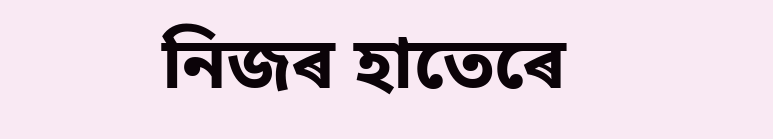নিজৰ হাতেৰে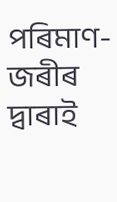পৰিমাণ-জৰীৰ দ্বাৰাই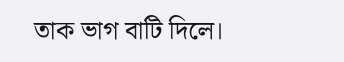তাক ভাগ বাটি দিলে।